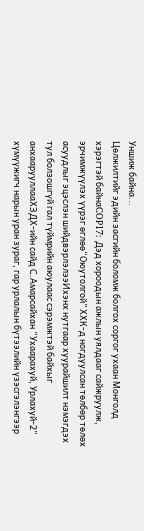Уншиж байна...
Цөлжилтийг эдийн засгийн боломж болгох соргог ухаан Монголд хэрэгтэй байнаCOP17: Дэд хороодын ажлын уялдааг сайжруулж, эрчимжүүлэх үүрэг өглөө“Оюутолгой” ХХК-д ногдуулсан төлбөр төлөх асуудлыг эцэслэн шийдвэрлэлээИхэнх нутгаар хуурайшилт нэмэгдэх тул болзошгүй гал түймрийн аюулаас сэрэмжтэй байхыг анхаарууллааХЗДХ-ийн сайд С.Амарсайхан “Ухаарахуй, Урлахуй-2” хүмүүжигч нарын уран зураг, гар урлалын бүтээлийн үзэсгэлэнгээр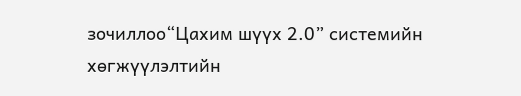зочиллоо“Цахим шүүх 2.0” системийн хөгжүүлэлтийн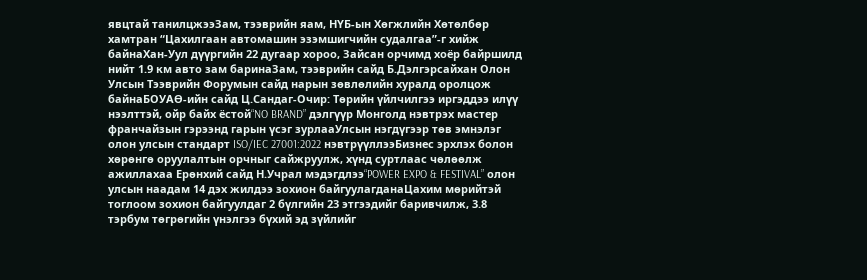явцтай танилцжээЗам, тээврийн яам, НҮБ‑ын Хөгжлийн Хөтөлбөр хамтран “Цахилгаан автомашин эзэмшигчийн судалгаа”-г хийж байнаХан-Уул дүүргийн 22 дугаар хороо, Зайсан орчимд хоёр байршилд нийт 1.9 км авто зам баринаЗам, тээврийн сайд Б.Дэлгэрсайхан Олон Улсын Тээврийн Форумын сайд нарын зөвлөлийн хуралд оролцож байнаБОУАӨ-ийн сайд Ц.Сандаг-Очир: Төрийн үйлчилгээ иргэддээ илүү нээлттэй, ойр байх ёстой“NO BRAND” дэлгүүр Монголд нэвтрэх мастер франчайзын гэрээнд гарын үсэг зурлааУлсын нэгдүгээр төв эмнэлэг олон улсын стандарт ISO/IEC 27001:2022 нэвтрүүллээБизнес эрхлэх болон хөрөнгө оруулалтын орчныг сайжруулж, хүнд суртлаас чөлөөлж ажиллахаа Ерөнхий сайд Н.Учрал мэдэгдлээ“POWER EXPO & FESTIVAL” олон улсын наадам 14 дэх жилдээ зохион байгуулагданаЦахим мөрийтэй тоглоом зохион байгуулдаг 2 бүлгийн 23 этгээдийг баривчилж, 3.8 тэрбум төгрөгийн үнэлгээ бүхий эд зүйлийг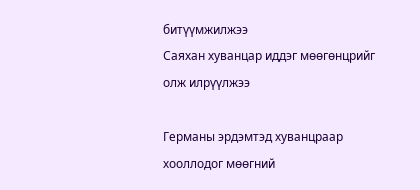битүүмжилжээ
Саяхан хуванцар иддэг мөөгөнцрийг олж илрүүлжээ

Германы эрдэмтэд хуванцраар хооллодог мөөгний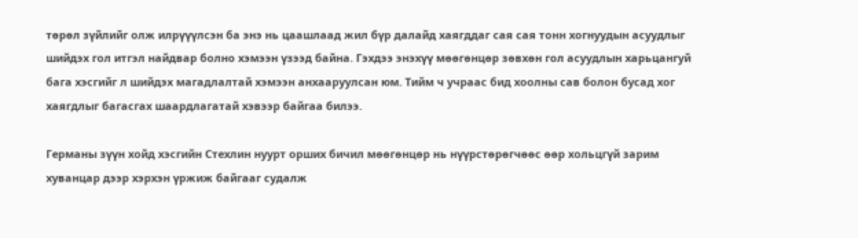төрөл зүйлийг олж илрүүүлсэн ба энэ нь цаашлаад жил бүр далайд хаягддаг сая сая тонн хогнуудын асуудлыг шийдэх гол итгэл найдвар болно хэмээн үзээд байна. Гэхдээ энэхүү мөөгөнцөр зөвхөн гол асуудлын харьцангуй бага хэсгийг л шийдэх магадлалтай хэмээн анхааруулсан юм. Тийм ч учраас бид хоолны сав болон бусад хог хаягдлыг багасгах шаардлагатай хэвээр байгаа билээ.

Германы зүүн хойд хэсгийн Стехлин нуурт орших бичил мөөгөнцөр нь нүүрстөрөгчөөс өөр хольцгүй зарим хуванцар дээр хэрхэн үржиж байгааг судалж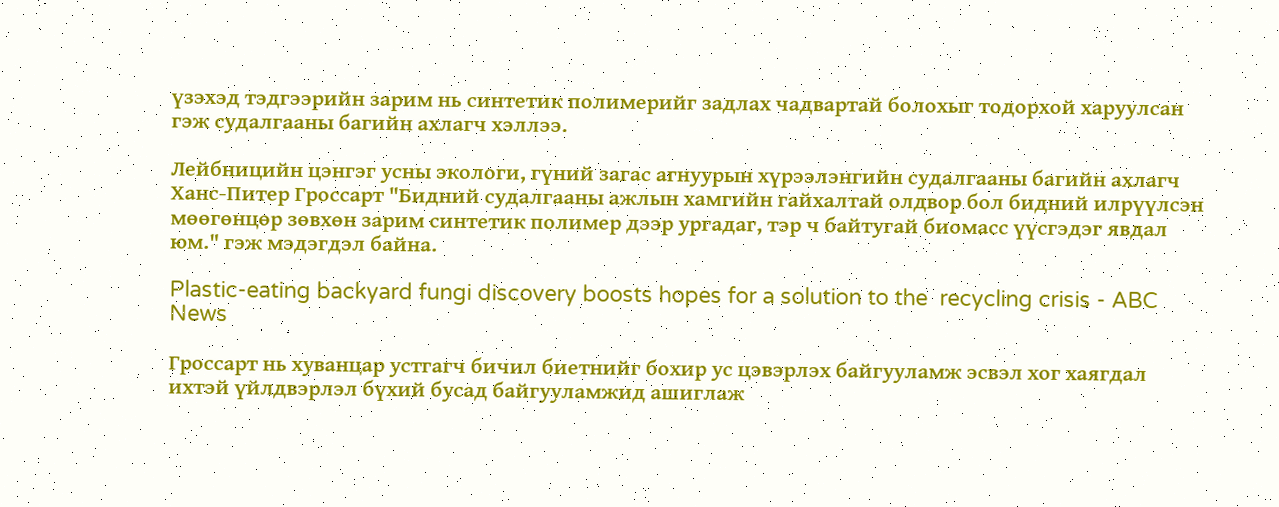үзэхэд тэдгээрийн зарим нь синтетик полимерийг задлах чадвартай болохыг тодорхой харуулсан гэж судалгааны багийн ахлагч хэллээ.

Лейбницийн цэнгэг усны экологи, гүний загас агнуурын хүрээлэнгийн судалгааны багийн ахлагч Ханс-Питер Гроссарт "Бидний судалгааны ажлын хамгийн гайхалтай олдвор бол бидний илрүүлсэн мөөгөнцөр зөвхөн зарим синтетик полимер дээр ургадаг, тэр ч байтугай биомасс үүсгэдэг явдал юм." гэж мэдэгдэл байна.

Plastic-eating backyard fungi discovery boosts hopes for a solution to the  recycling crisis - ABC News

Гроссарт нь хуванцар устгагч бичил биетнийг бохир ус цэвэрлэх байгууламж эсвэл хог хаягдал ихтэй үйлдвэрлэл бүхий бусад байгууламжид ашиглаж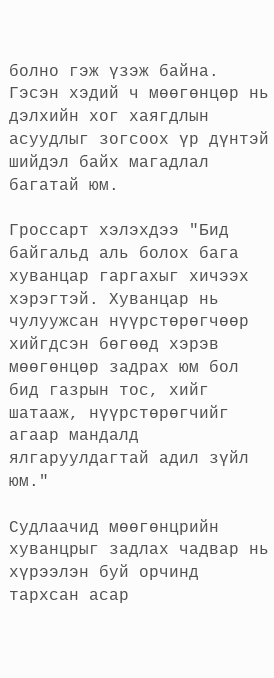болно гэж үзэж байна. Гэсэн хэдий ч мөөгөнцөр нь дэлхийн хог хаягдлын асуудлыг зогсоох үр дүнтэй шийдэл байх магадлал багатай юм.

Гроссарт хэлэхдээ "Бид байгальд аль болох бага хуванцар гаргахыг хичээх хэрэгтэй. Хуванцар нь чулуужсан нүүрстөрөгчөөр хийгдсэн бөгөөд хэрэв мөөгөнцөр задрах юм бол бид газрын тос, хийг шатааж, нүүрстөрөгчийг агаар мандалд ялгаруулдагтай адил зүйл юм."

Судлаачид мөөгөнцрийн хуванцрыг задлах чадвар нь хүрээлэн буй орчинд тархсан асар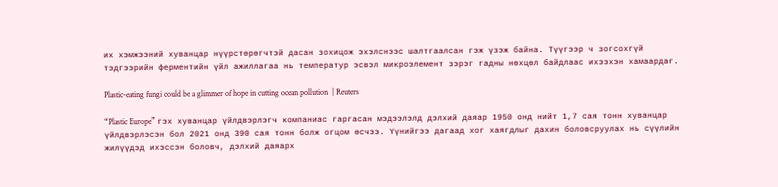их хэмжээний хуванцар нүүрстөрөгчтэй дасан зохицож эхэлснээс шалтгаалсан гэж үзэж байна. Түүгээр ч зогсохгүй тэдгээрийн ферментийн үйл ажиллагаа нь температур эсвэл микроэлемент зэрэг гадны нөхцөл байдлаас ихээхэн хамаардаг.

Plastic-eating fungi could be a glimmer of hope in cutting ocean pollution  | Reuters

“Plastic Europe” гэх хуванцар үйлдвэрлэгч компаниас гаргасан мэдээлэлд дэлхий даяар 1950 онд нийт 1,7 сая тонн хуванцар үйлдвэрлэсэн бол 2021 онд 390 сая тонн болж огцом өсчээ. Үүнийгээ дагаад хог хаягдлыг дахин боловсруулах нь сүүлийн жилүүдэд ихэссэн боловч, дэлхий даяарх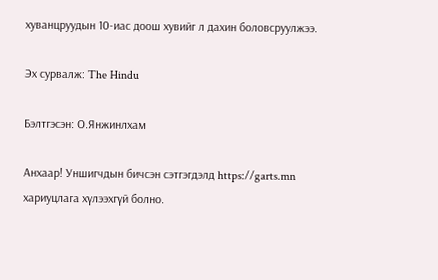хуванцруудын 10-иас доош хувийг л дахин боловсруулжээ.

Эх сурвалж: The Hindu

Бэлтгэсэн: О.Янжинлхам

Анхаар! Уншигчдын бичсэн сэтгэгдэлд https://garts.mn хариуцлага хүлээхгүй болно.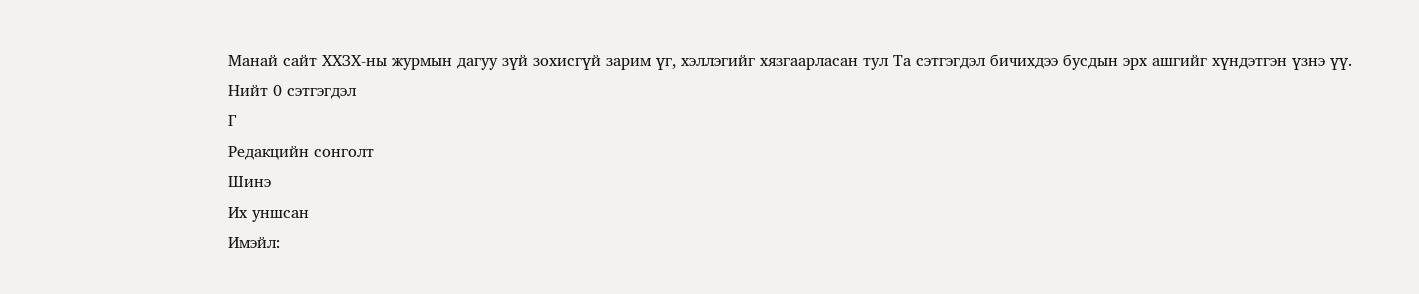Манай сайт ХХЗХ-ны журмын дагуу зүй зохисгүй зарим үг, хэллэгийг хязгаарласан тул Та сэтгэгдэл бичихдээ бусдын эрх ашгийг хүндэтгэн үзнэ үү.
Нийт 0 сэтгэгдэл
Г
Редакцийн сонголт
Шинэ
Их уншсан
Имэйл: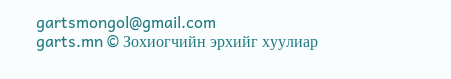gartsmongol@gmail.com
garts.mn © Зохиогчийн эрхийг хуулиар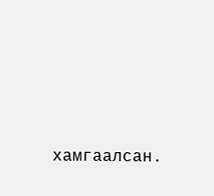хамгаалсан.